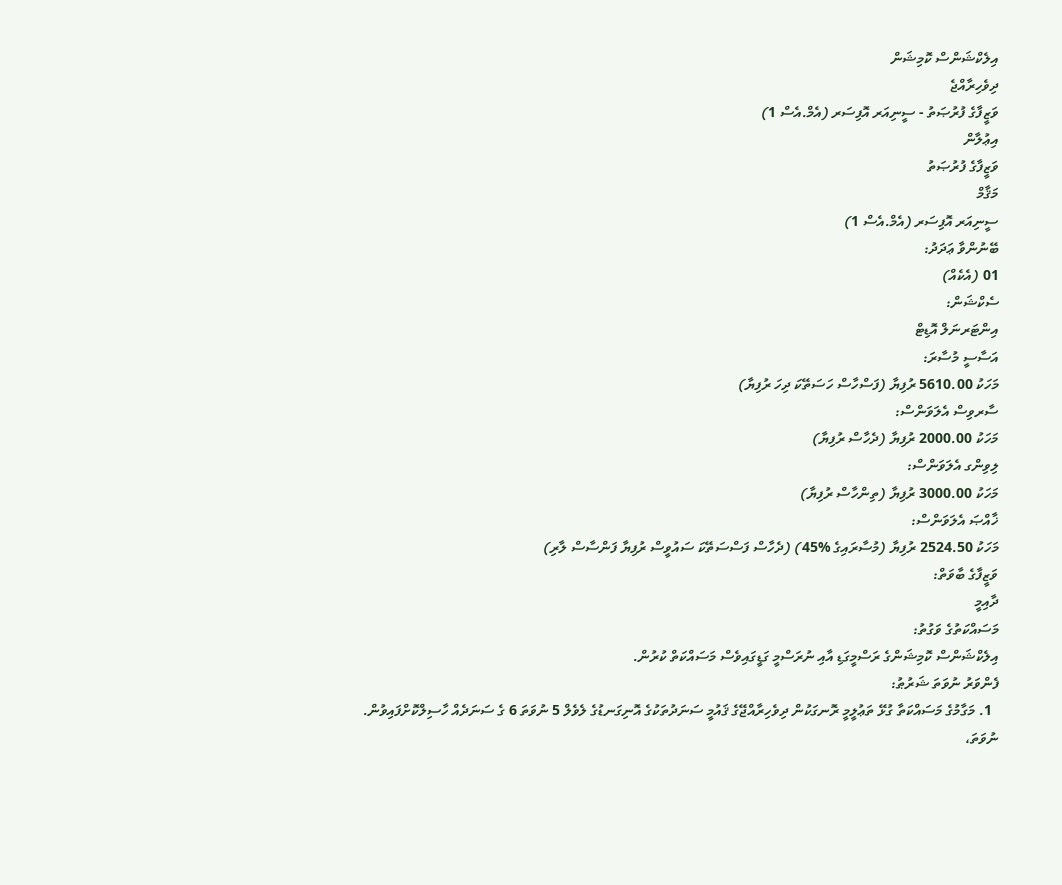އިލެކްޝަންސް ކޮމިޝަން
ދިވެހިރާއްޖެ
ވަޒީފާގެ ފުރުޞަތު - ސީނިއަރ އޮފިސަރ (އެމް.އެސް 1)
އިޢުލާން
ވަޒީފާގެ ފުރުޞަތު
މަޤާމް
ސީނިއަރ އޮފިސަރ (އެމް.އެސް 1)
ބޭނުންވާ ޢަދަދު:
01 (އެކެއް)
ސެކްޝަން:
އިންޓަރނަލް އޮޑިޓް
އަސާސީ މުސާރަ:
މަހަކު 5610.00 ރުފިޔާ (ފަސްހާސް ހަސަތޭކަ ދިހަ ރުފިޔާ)
ސާރވިސް އެލަވަންސް:
މަހަކު 2000.00 ރުފިޔާ (ދެހާސް ރުފިޔާ)
ލިވިންގ އެލަވަންސް:
މަހަކު 3000.00 ރުފިޔާ (ތިންހާސް ރުފިޔާ)
ޚާއްޞަ އެލަވަންސް:
މަހަކު 2524.50 ރުފިޔާ (މުސާރައިގެ %45) (ދެހާސް ފަސްސަތޭކަ ސައުވީސް ރުފިޔާ ފަންސާސް ލާރި)
ވަޒީފާގެ ބާވަތް:
ދާއިމީ
މަސައްކަތުގެ ވަގުތު:
އިލެކްޝަންސް ކޮމިޝަންގެ ރަސްމީގަޑި އާއި ނުރަސްމީ ގަޑީގައިވެސް މަސައްކަތް ކުރުން.
ފެންވަރު ނުވަތަ ޝަރުޠު:
  1. މަގާމުގެ މަސައްކަތާ ގުޅޭ ތަޢުލީމީ ރޮނގަކުން ދިވެހިރާއްޖޭގެ ޤައުމީ ސަނަދުތަކުގެ އޮނިގަނޑުގެ ލެވެލް 5 ނުވަތަ 6 ގެ ސަނަދެއް ހާސިލްކޮށްފައިވުން.
ނުވަތަ،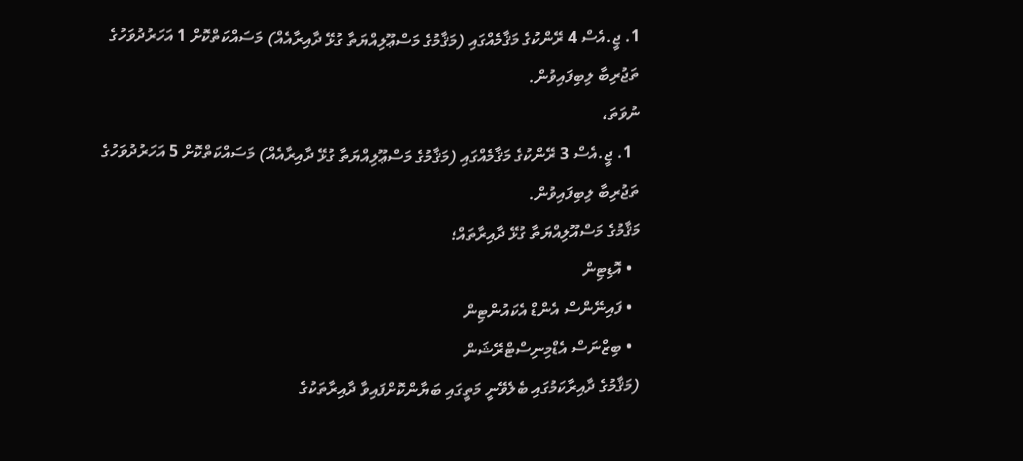1. ޖީ.އެސް 4 ރޭންކުގެ މަޤާމެއްގައި (މަޤާމުގެ މަސްޢޫލިއްޔަތާ ގުޅޭ ދާއިރާއެއް) މަސައްކަތްކޮށް 1 އަހަރުދުވަހުގެ ތަޖުރިބާ ލިބިފައިވުން.
ނުވަތަ،
  1. ޖީ.އެސް 3 ރޭންކުގެ މަޤާމެއްގައި (މަޤާމުގެ މަސްޢޫލިއްޔަތާ ގުޅޭ ދާއިރާއެއް) މަސައްކަތްކޮށް 5 އަހަރުދުވަހުގެ ތަޖުރިބާ ލިބިފައިވުން.
މަޤާމުގެ މަސްއޫލިއްޔަތާ ގުޅޭ ދާއިރާތައް؛
  • އޮޑިޓިން
  • ފައިނޭންސް އެންޑް އެކައުންޓިން
  • ބިޒްނަސް އެޑްމިނިސްޓްރޭޝަން
(މަޤާމުގެ ދާއިރާކަމުގައި ބެލެވޭނީ މަތީގައި ބަޔާންކޮށްފައިވާ ދާއިރާތަކުގެ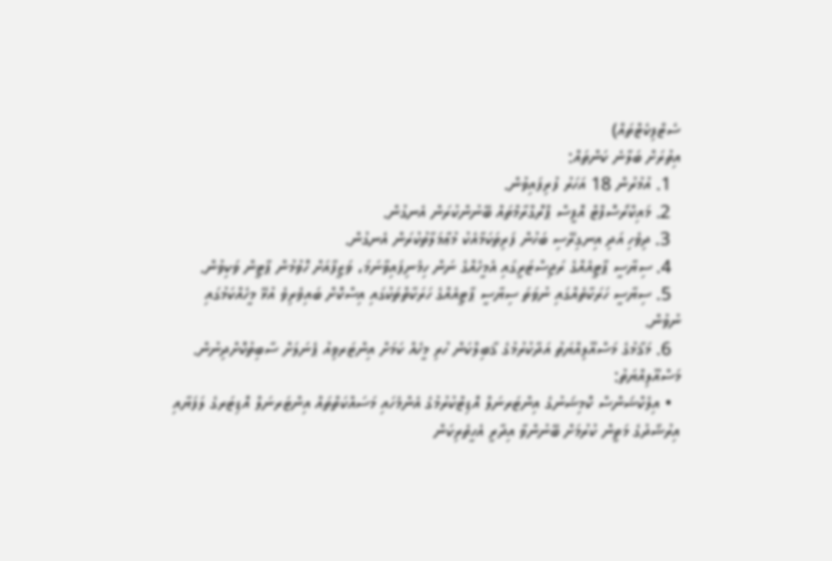ސެޓްފިކެޓްތައް)
އިތުރަށް ބަލާނެ ކަންތައް:
  1. އުމުރުން 18 އަހަރު ފުރިފައިވުން.
  2. މައިކްރޯސޮފްޓް އޮފީސް ޕްރޮގްރާމްތައް ބޭނުންކުރަން އެނގުން.
  3. ދިވެހި އަދި އިނގިރޭސި ބަހުން ފަރިތަކަމާއެކު މުޢާމަލާތުކުރަން އެނގުން.
  4. ސިޔާސީ ޕާޓީއެއްގެ ރަޖިސްޓަރީގައި އެމީހެއްގެ ނަން ހިމެނިފައިވާނަމަ، ވަޒީފާއަށް ހޮވުމުން ޕާޓީން ވަކިވުން.
  5. ސިޔާސީ ހަރަކާތެއްގައި ނުވަތަ ސިޔާސީ ޕާޓީއެއްގެ ހަރަކާތްތަކުގައި އިސްކޮށް ބައިވެރިވެ އުޅޭ މީހެއްކަމުގައި ނުވުން.
  6. މަޤާމުގެ މަސްއޫލިއްޔަތު އަދާކުރުމުގެ ޤާބިލްކަން ހުރި މީހެއް ކަމަށް އިންޓަރވިއު ޕެނަލަށް ސާބިތުކޮށްދިނުން.
މަސްއޫލިއްޔަތު:
  • އިލެކްޝަންސް ކޮމިޝަނުގެ އިންޓަރނަލް އޮޑިޓްކުރުމުގެ އެންމެހައި މަސައްކަތްތައް އިންޓަރނަލް އޮޑިޓަރގެ ލަފަޔާއި އިރުޝާދުގެ މަތީން ކުރުމަށް ބޭނުންވާ އިދާރީ އެހީތެރިކަން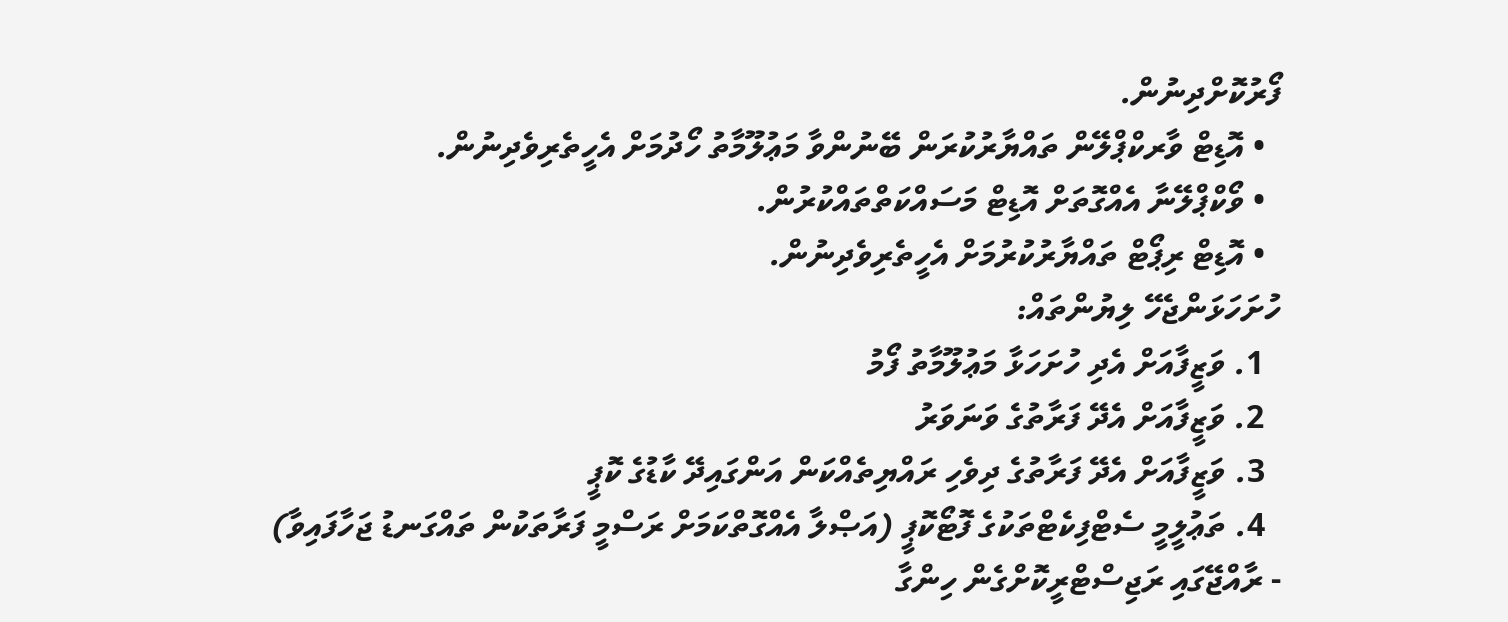ފޯރުކޮށްދިނުން.
  • އޮޑިޓް ވާރކްޕްލޭން ތައްޔާރުކުރަން ބޭނުންވާ މަޢުލޫމާތު ހޯދުމަށް އެހީތެރިވެދިނުން.
  • ވޯކްޕްލޭނާ އެއްގޮތަށް އޮޑިޓް މަސައްކަތްތައްކުރުން.
  • އޮޑިޓް ރިޕޯޓް ތައްޔާރުކުރުމަށް އެހީތެރިވެދިނުން.
ހުށަހަޅަންޖެހޭ ލިޔުންތައް:
  1. ވަޒީފާއަށް އެދި ހުށަހަޅާ މަޢުލޫމާތު ފޯމު
  2. ވަޒީފާއަށް އެދޭ ފަރާތުގެ ވަނަވަރު
  3. ވަޒީފާއަށް އެދޭ ފަރާތުގެ ދިވެހި ރައްޔިތެއްކަން އަންގައިދޭ ކާޑުގެ ކޮޕީ
  4. ތަޢުލީމީ ސެޓްފިކެޓްތަކުގެ ފޮޓޯކޮޕީ (އަޞްލާ އެއްގޮތްކަމަށް ރަސްމީ ފަރާތަކުން ތައްގަނޑު ޖަހާފައިވާ)
- ރާއްޖޭގައި ރަޖިސްޓްރީކޮށްގެން ހިންގާ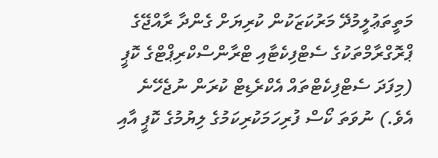މަތީތަޢުލީމުދޭ މަރުކަޒަކުން ކުރިޔަށް ގެންދާ ރާއްޖޭގެ ޕްރޮގްރާމްތަކުގެ ސެޓްފިކެޓާއި ޓްރާންސްކްރިޕްޓްގެ ކޮޕީ (މިފަދަ ސެޓްފިކެޓްތައް އެކްރެޑިޓް ކުރަން ނުޖެހޭނެ އެވެ.) ނުވަތަ ކޯސް ފުރިހަމަކުރިކަމުގެ ލިޔުމުގެ ކޮޕީ އާއި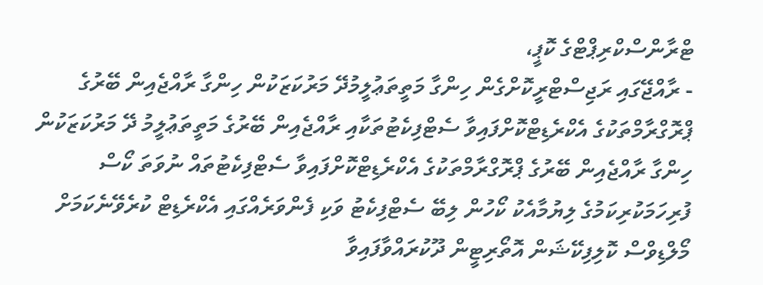ޓްރާންސްކްރިޕްޓްގެ ކޮޕީ،
- ރާއްޖޭގައި ރަޖިސްޓްރީކޮށްގެން ހިންގާ މަތީތަޢުލީމުދޭ މަރުކަޒަކުން ހިންގާ ރާއްޖެއިން ބޭރުގެ ޕްރޮގްރާމްތަކުގެ އެކްރެޑިޓްކޮށްފައިވާ ސެޓްފިކެޓުތަކާއި ރާއްޖެއިން ބޭރުގެ މަތީތަޢުލީމު ދޭ މަރުކަޒަކުން ހިންގާ ރާއްޖެއިން ބޭރުގެ ޕްރޮގްރާމްތަކުގެ އެކްރެޑިޓްކޮށްފައިވާ ސެޓްފިކެޓުތައް ނުވަތަ ކޯސް ފުރިހަމަކުރިކަމުގެ ލިޔުމާއެކު ކޯހުން ލިބޭ ސެޓްފިކެޓު ވަކި ފެންވަރެއްގައި އެކްރެޑިޓް ކުރެވޭނެކަމަށް މޯލްޑިވްސް ކޮލިފިކޭޝަން އޮތޯރިޓީން ދޫކުރައްވާފައިވާ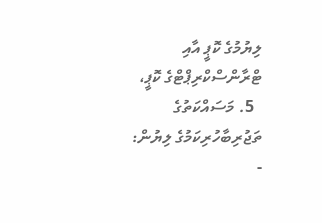ލިޔުމުގެ ކޮޕީ އާއި ޓްރާންސްކްރިޕްޓްގެ ކޮޕީ،
  5. މަސައްކަތުގެ ތަޖުރިބާހުރިކަމުގެ ލިޔުން:
-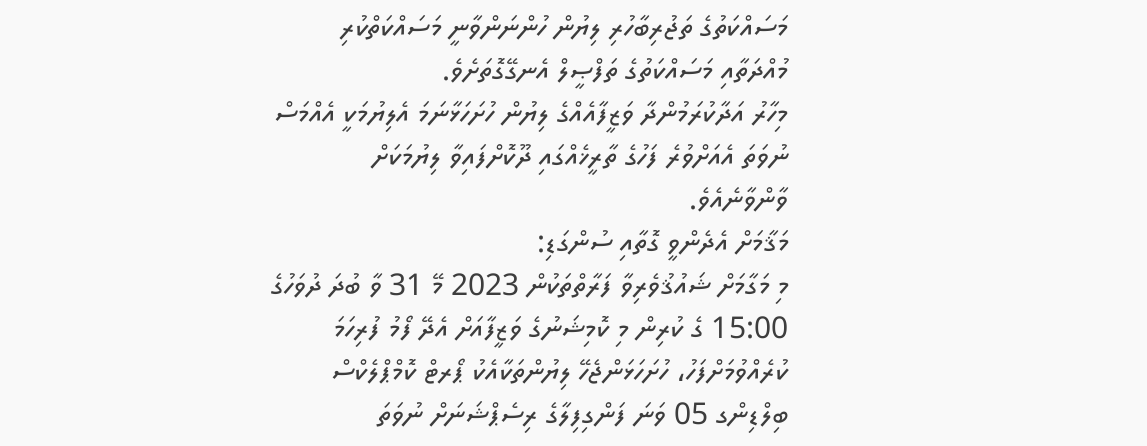މަސައްކަތުގެ ތަޖުރިބާހުރި ލިޔުން ހުންނަންވާނީ މަސައްކަތްކުރި މުއްދަތާއި މަސައްކަތުގެ ތަފްޞީލް އެނގޭގޮތަށެވެ.
މިހާރު އަދާކުރަމުންދާ ވަޒީފާއެއްގެ ލިޔުން ހުށަހަޅާނަމަ އެލިޔުމަކީ އެއްމަސް ނުވަތަ އެއަށްވުރެ ފަހުގެ ތާރީޚެއްގައި ދޫކޮށްފައިވާ ލިޔުމަކަށް ވާންވާނެއެވެ.
މަޤާމަށް އެދެންވީ ގޮތާއި ސުންގަޑި:
މި މަގާމަށް ޝައުޤުވެރިވާ ފަރާތްތަކުން 2023 މޭ 31 ވާ ބުދަ ދުވަހުގެ 15:00 ގެ ކުރިން މި ކޮމިޝަނުގެ ވަޒީފާއަށް އެދޭ ފޯމު ފުރިހަމަ ކުރެއްވުމަށްފަހު، ހުށަހަޅަންޖެހޭ ލިޔުންތަކާއެކު ޕޯރޓް ކޮމްޕްލެކްސް ބިލްޑިންގ 05 ވަނަ ފަންގިފިލާގެ ރިސެޕްޝަނަށް ނުވަތަ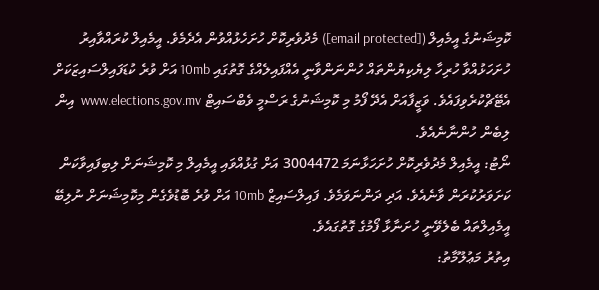ކޮމިޝަނުގެ އީމެއިލް ([email protected]) މެދުވެރިކޮށް ހުށަހެޅުއްވުން އެދެމެވެ. އީމެއިލް ކުރައްވާއިރު ހުށަހަޅުއްވާ ހުރިހާ ލިޔެކިޔުންތައް ހުންނަންވާނީ އެއްފައިލެއްގެ ގޮތުގައި 10mb އަށް ވުރެ ކުޑަފައިލްސައިޒަކަށް އެޓޭޗްކުރެވިފައެވެ. ވަޒީފާއަށް އެދޭ ފޯމު މި ކޮމިޝަނުގެ ރަސްމީ ވެބްސައިޓް www.elections.gov.mv  އިން ލިބެން ހުންނާނެއެވެ.
ނޯޓު: އީމެއިލް މެދުވެރިކޮށް ހުށަހަޅާނަމަ 3004472 އަށް ގުޅުއްވައި އީމެއިލް މި ކޮމިޝަނަށް ލިބިފައިވާކަން ކަށަވަރުކުރަން ވާނެއެވެ. އަދި ދަންނަވަމެވެ. ފައިލްސައިޒް 10mb އަށް ވުރެ ބޮޑުވެގެން މިކޮމިޝަނަށް ނުލިބޭ އީމެއިލްތައް ބެލެވޭނީ ހުށަނާޅާ ފޯމުގެ ގޮތުގައެވެ.
އިތުރު މަޢުލޫމާތު: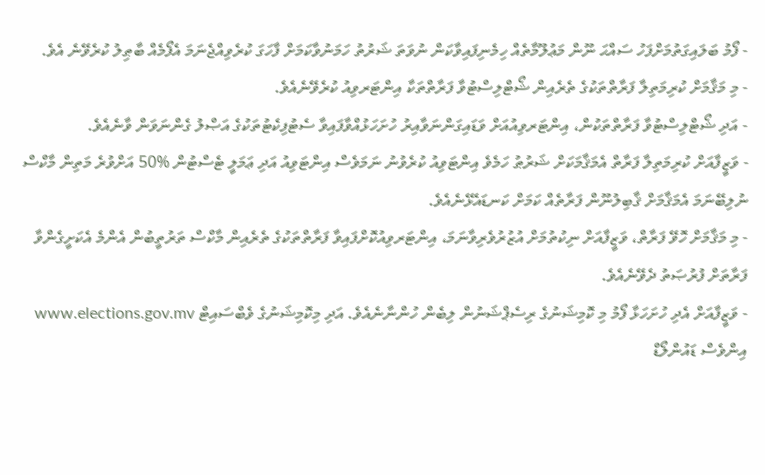- ފޯމު ބަލައިގަތުމަށްފަހު ސައްޙަ ނޫން މަޢުލޫމާތެއް ހިމެނިފައިވާކަން ނުވަތަ ޝަރުތު ހަމަނުވާކަމަށް ފާހަގަ ކުރެވިއްޖެނަމަ އެފޯމެއް ބާޠިލު ކުރެވޭނެ އެވެ.
- މި މަޤާމަށް ކުރިމަތިލާ ފަރާތްތަކުގެ ތެރެއިން ޝޯޓްލިސްޓުވާ ފަރާތްތަކާ އިންޓަރވިއު ކުރެވޭނެއެވެ.
- އަދި ޝޯޓްލިސްޓުވާ ފަރާތްތަކުން، އިންޓަރވިއުއަށް ވަޑައިގަންނަވާއިރު ހުށަހަޅުއްވާފައިވާ ސެޓުފިކެޓުތަކުގެ އަޞްލު ގެންނަވަން ވާނެއެވެ.
- ވަޒީފާއަށް ކުރިމަތިލާ ފަރާތް އެމަޤާމަކަށް ޝަރުޠު ހަމެވެ އިންޓަވިއު ކުރެވުނު ނަމަވެސް އިންޓަވިއު އަދި ޢަމަލީ ޓެސްޓުން %50 އަށްވުރެ މަތިން މާކްސް ނުލިބޭނަމަ އެމަޤާމަށް ޤާބިލުނޫން ފަރާތެއް ކަމަށް ކަނޑައެޅޭނެއެވެ.
- މި މަޤާމަށް ހޮވޭ ފަރާތް، ވަޒީފާއަށް ނިކުތުމަށް އުޒުރުވެރިވާނަމަ، އިންޓަރވިއުކޮށްފައިވާ ފަރާތްތަކުގެ ތެރެއިން މާކްސް ތަރުތީބުން އެންމެ އެކަށީގެންވާ ފަރާތަށް ފުރުޞަތު ދެވޭނެއެވެ.
- ވަޒީފާއަށް އެދި ހުށަހަޅާ ފޯމު މި ކޮމިޝަނުގެ ރިސެޕްޝަނުން ލިބެން ހުންނާނެއެވެ. އަދި މިކޮމިޝަނުގެ ވެބްސައިޓް www.elections.gov.mv އިންވެސް ޑައުންލޯޑް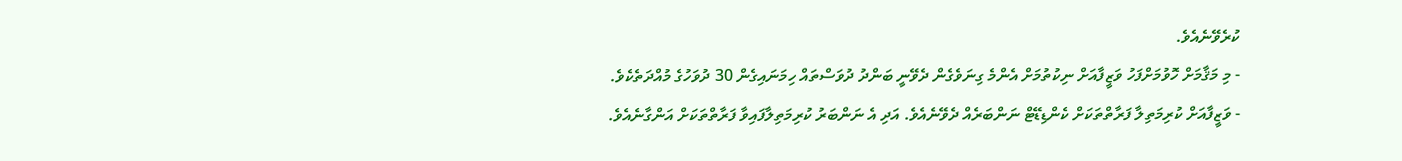ކުރެވޭނެއެވެ.
- މި މަޤާމަށް ހޮވުމަށްފަހު ވަޒީފާއަށް ނިކުތުމަށް އެންމެ ގިނަވެގެން ދެވޭނީ ބަންދު ދުވަސްތައް ހިމަނައިގެން 30 ދުވަހުގެ މުއްދަތެކެވެ.
- ވަޒީފާއަށް ކުރިމަތިލާ ފަރާތްތަކަށް ކެންޑިޑޭޓް ނަންބަރެއް ދެވޭނެއެވެ. އަދި އެ ނަންބަރު ކުރިމަތިލާފައިވާ ފަރާތްތަކަށް އަންގާނެއެވެ.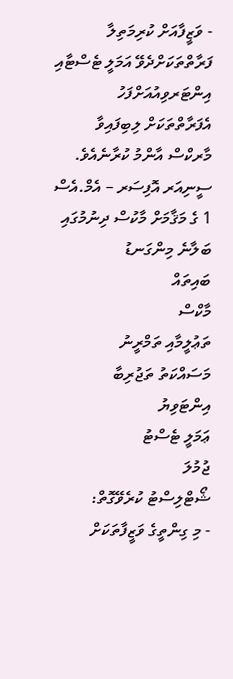- ވަޒީފާއަށް ކުރިމަތިލާ ފަރާތްތަކަށްދެވޭ އަމަލީ ޓެސްޓާއި އިންޓަރވިއުއަށްފަހު އެފަރާތްތަކަށް ލިބިފައިވާ މާރކްސް އާންމު ކުރާނެއެވެ.
ސީނިއަރ އޮފިސަރ – އެމް.އެސް 1 ގެ މަޤާމަށް މާކުސް ދިނުމުގައި ބަލާނެ މިންގަނޑު
ބައިތައް
މާކްސް
ތަޢުލީމާއި ތަމްރީނު
މަސައްކަތު ތަޖުރިބާ
އިންޓަވިޔު
ޢަމަލީ ޓެސްޓު
ޖުމުލަ
ޝޯޓްލިސްޓު ކުރެވޭގޮތް:
- މި ގިންތީގެ ވަޒީފާތަކަށް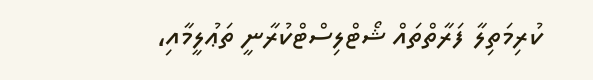ކުރިމަތިލާ ފަރާތްތައް ޝޯޓްލިސްޓްކުރާނީ ތަޢުލީމާއި،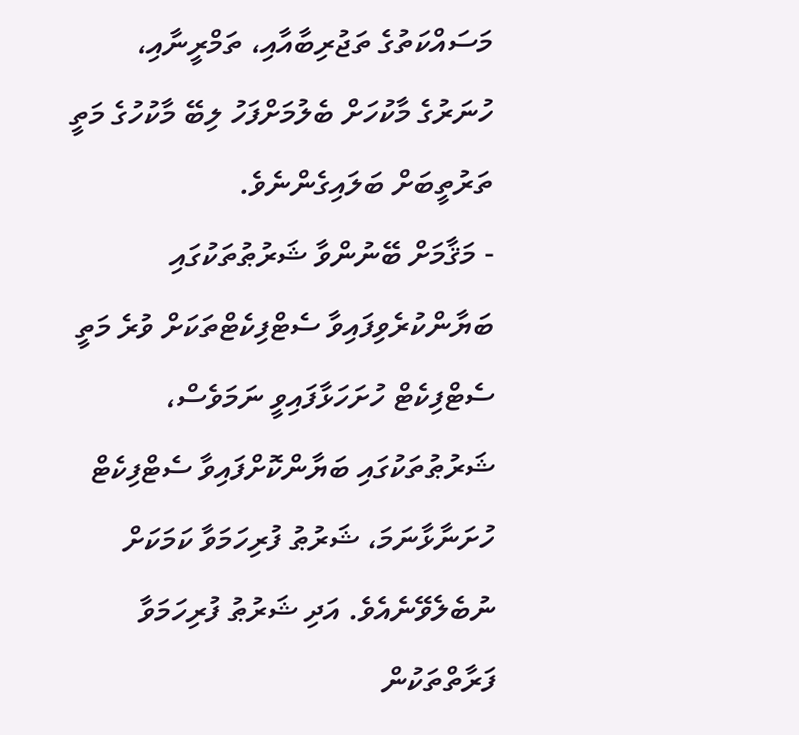މަސައްކަތުގެ ތަޖުރިބާއާއި، ތަމްރީނާއި، ހުނަރުގެ މާކުހަށް ބެލުމަށްފަހު ލިބޭ މާކުހުގެ މަތީ ތަރުތީބަށް ބަލައިގެންނެވެ.
- މަޤާމަށް ބޭނުންވާ ޝަރުޠުތަކުގައި ބަޔާންކުރެވިފައިވާ ސެޓްފިކެޓްތަކަށް ވުރެ މަތީ ސެޓްފިކެޓް ހުށަހަޅާފައިވީ ނަމަވެސް، ޝަރުޠުތަކުގައި ބަޔާންކޮށްފައިވާ ސެޓްފިކެޓް ހުށަނާޅާނަމަ، ޝަރުޠު ފުރިހަމަވާ ކަމަކަށް ނުބެލެވޭނެއެވެ. އަދި ޝަރުޠު ފުރިހަމަވާ ފަރާތްތަކުން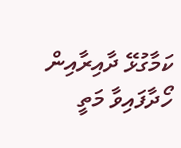ކަމާގުޅޭ ދާއިރާއިން ހޯދާފައިވާ މަތީ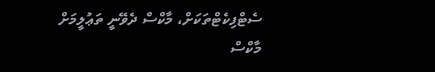ސެޓްފިކެޓްތަކަށް، މާކްސް ދެވޭނީ ތަޢުލީމަށް މާކްސް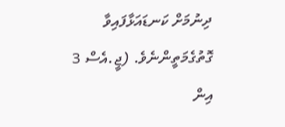ދިނުމަށް ކަނޑައަޅާފައިވާ ގޮތުގެމަތީންނެވެ. (ޖީ.އެސް 3 އިން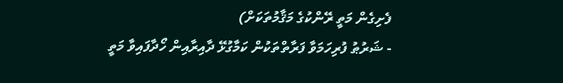ފެށިގެން މަތީ ރޭންކުގެ މަޤާމުތަކަށް)
- ޝަރުޠު ފުރިހަމަވާ ފަރާތްތަކުން ކަމާގުޅޭ ދާއިރާއިން ހޯދާފައިވާ މަތީ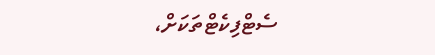ސެޓްފިކެޓްތަކަށް،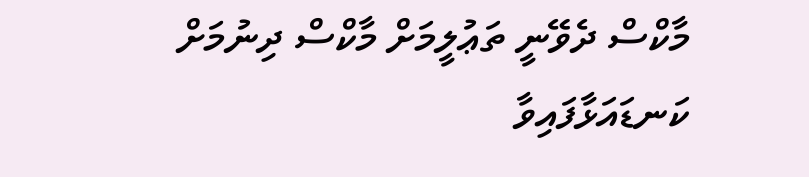މާކްސް ދެވޭނީ ތަޢުލީމަށް މާކްސް ދިނުމަށް ކަނޑައަޅާފައިވާ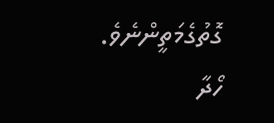ގޮތުގެމަތީންނެވެ.
ހޯދާ